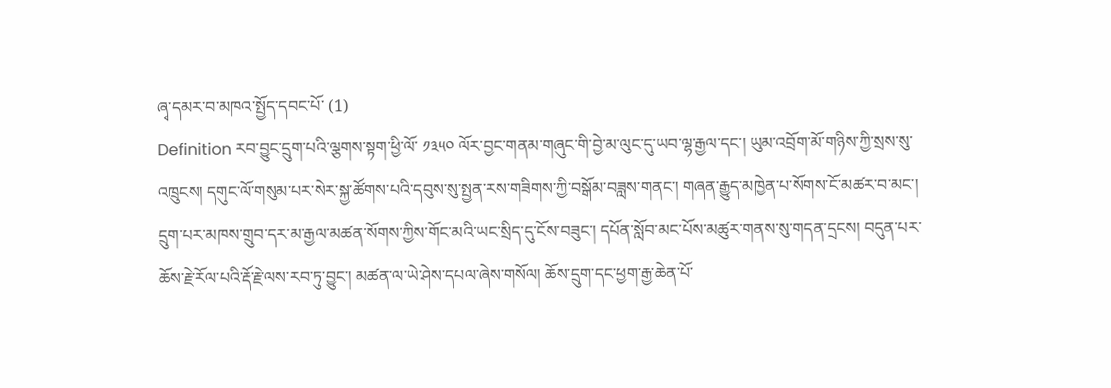ཞྭ་དམར་བ་མཁའ་སྤྱོད་དབང་པོ་ (1)
Definition རབ་བྱུང་དྲུག་པའི་ལྕགས་སྟག་ཕྱི་ལོ་ ༡༣༥༠ ལོར་བྱང་གནམ་གཞུང་གི་བྱེ་མ་ལུང་དུ་ཡབ་ལྷ་རྒྱལ་དང་། ཡུམ་འབྲོག་མོ་གཉིས་ཀྱི་སྲས་སུ་འཁྲུངས། དགུང་ལོ་གསུམ་པར་སེར་སྐྱ་ཚོགས་པའི་དབུས་སུ་སྤྱན་རས་གཟིགས་ཀྱི་བསྒོམ་བཟླས་གནང་། གཞན་རྒྱུད་མཁྱེན་པ་སོགས་ངོ་མཚར་བ་མང་། དྲུག་པར་མཁས་གྲུབ་དར་མ་རྒྱལ་མཚན་སོགས་ཀྱིས་གོང་མའི་ཡང་སྲིད་དུ་ངོས་བཟུང་། དཔོན་སློབ་མང་པོས་མཚུར་གནས་སུ་གདན་དྲངས། བདུན་པར་ཆོས་རྗེ་རོལ་པའི་རྡོ་རྗེ་ལས་རབ་ཏུ་བྱུང་། མཚན་ལ་ཡེ་ཤེས་དཔལ་ཞེས་གསོལ། ཆོས་དྲུག་དང་ཕྱག་རྒྱ་ཆེན་པོ་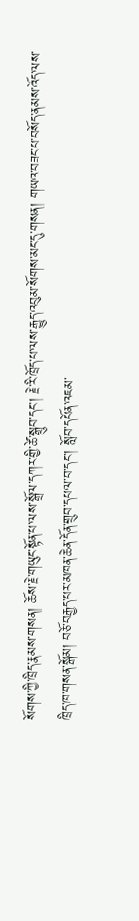སོགས་ཀྱི་ཁྲིད་རྣམས་གསན། ཆོས་རྗེ་གཡུང་སྟོན་པ་ལས་སྒྲོལ་དཀར་གྱི་ཚེ་སྒྲུབ་དང་། རྗེ་རི་ཁྲོད་པ་ལས་རྒྱུད་འབུམ་སོགས་མང་དུ་གསན། གཡའ་བཟང་པ་བསོད་ནམས་འོད་ལས་ཁྲིད་ཁ་གསན་སྒོམ། བཅོ་བརྒྱད་པར་མཁན་ཆེན་དོན་གྲུབ་དཔལ་བ་དང་། སློབ་དཔོན་འཇམ་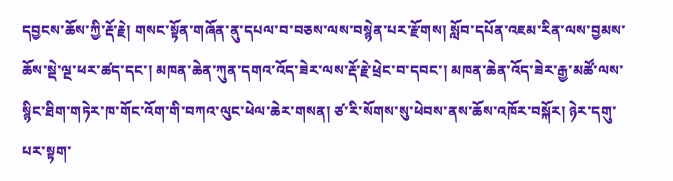དབྱངས་ཆོས་ཀྱི་རྡོ་རྗེ། གསང་སྟོན་གཞོན་ནུ་དཔལ་བ་བཅས་ལས་བསྙེན་པར་རྫོགས། སློབ་དཔོན་འཇམ་རིན་ལས་བྱམས་ཆོས་སྡེ་ལྔ་ཕར་ཚད་དང་། མཁན་ཆེན་ཀུན་དགའ་འོད་ཟེར་ལས་རྡོ་རྗེ་ཕྲེང་བ་དབང་། མཁན་ཆེན་འོད་ཟེར་རྒྱ་མཚོ་ལས་སྙིང་ཐིག་གཏེར་ཁ་གོང་འོག་གི་བཀའ་ལུང་ཕེལ་ཆེར་གསན། ཙ་རི་སོགས་སུ་ཕེབས་ནས་ཆོས་འཁོར་བསྐོར། ཉེར་དགུ་པར་སྟག་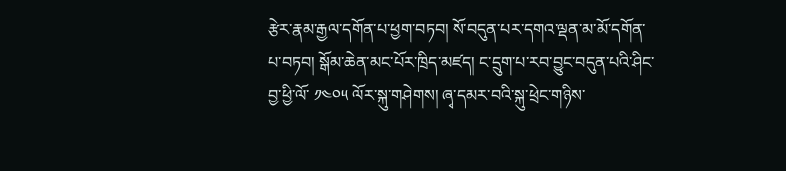རྩེར་རྣམ་རྒྱལ་དགོན་པ་ཕྱག་བཏབ། སོ་བདུན་པར་དགའ་ལྡན་མ་མོ་དགོན་པ་བཏབ། སྒོམ་ཆེན་མང་པོར་ཁྲིད་མཛད། ང་དྲུག་པ་རབ་བྱུང་བདུན་པའི་ཤིང་བྱ་ཕྱི་ལོ་ ༡༤༠༥ ལོར་སྐུ་གཤེགས། ཞྭ་དམར་བའི་སྐུ་ཕྲེང་གཉིས་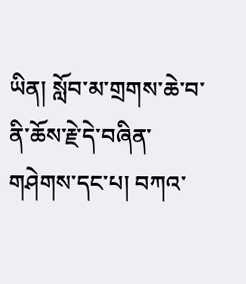ཡིན། སློབ་མ་གྲགས་ཆེ་བ་ནི་ཆོས་རྗེ་དེ་བཞིན་གཤེགས་དང་པ། བཀའ་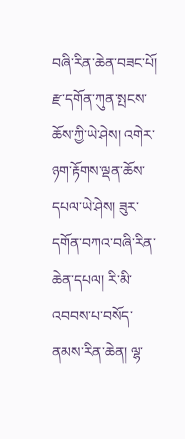བཞི་རིན་ཆེན་བཟང་པོ། རྫ་དགོན་ཀུན་སྤངས་ཆོས་ཀྱི་ཡེ་ཤེས། འགེར་ཉག་རྟོགས་ལྡན་ཆོས་དཔལ་ཡེ་ཤེས། ཟུར་དགོན་བཀའ་བཞི་རིན་ཆེན་དཔལ། རི་མི་འབབས་པ་བསོད་ནམས་རིན་ཆེན། ལྷ་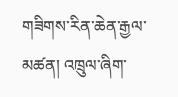གཟིགས་རིན་ཆེན་རྒྱལ་མཚན། འཁྲུལ་ཞིག་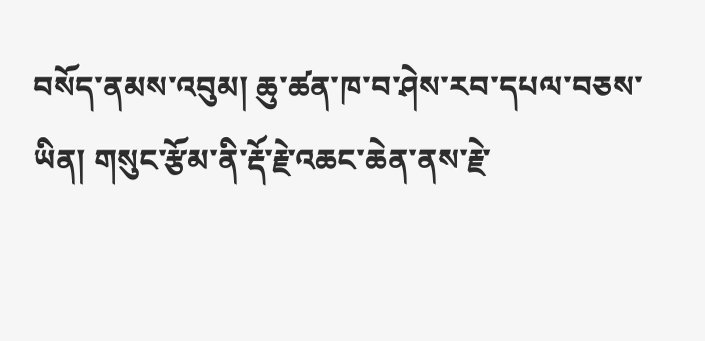བསོད་ནམས་འབུམ། ཆུ་ཚན་ཁ་བ་ཤེས་རབ་དཔལ་བཅས་ཡིན། གསུང་རྩོམ་ནི་རྡོ་རྗེ་འཆང་ཆེན་ནས་རྗེ་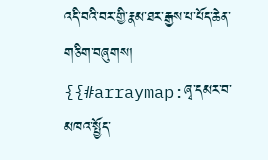འདི་བའི་བར་གྱི་རྣམ་ཐར་རྒྱས་པ་པོད་ཆེན་གཅིག་བཞུགས།
{{#arraymap:ཞྭ་དམར་བ་མཁའ་སྤྱོད་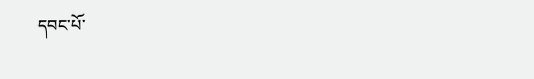དབང་པོ་